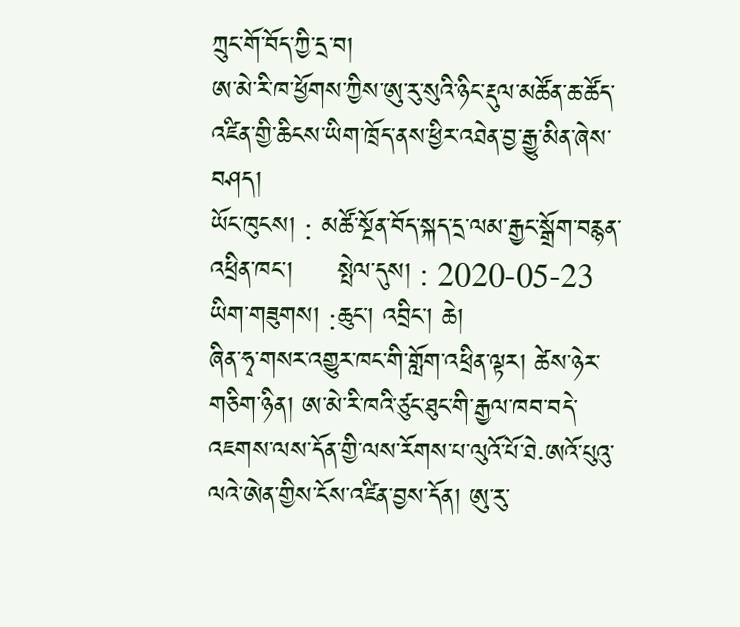ཀྲུང་གོ་བོད་ཀྱི་དྲ་བ།
ཨ་མེ་རི་ཁ་ཕྱོགས་ཀྱིས་ཨུ་རུ་སུའི་ཉིང་རྡུལ་མཚོན་ཆ་ཚོད་འཛིན་གྱི་ཆིངས་ཡིག་ཁྲོད་ནས་ཕྱིར་འཐེན་བྱ་རྒྱུ་མིན་ཞེས་བཤད།
ཡོང་ཁུངས། : མཚོ་སྔོན་བོད་སྐད་དྲ་ལམ་རྒྱང་སྒྲོག་བརྙན་འཕྲིན་ཁང་།     སྤེལ་དུས། : 2020-05-23
ཡིག་གཟུགས། :ཆུང་། འབྲིང་། ཆེ།
ཞིན་ཧྭ་གསར་འགྱུར་ཁང་གི་གློག་འཕྲིན་ལྟར། ཚེས་ཉེར་གཅིག་ཉིན། ཨ་མེ་རི་ཁའི་ཙུང་ཐུང་གི་རྒྱལ་ཁབ་བདེ་འཇགས་ལས་དོན་གྱི་ལས་རོགས་པ་ལུའོ་པོ་ཐེ·ཨའོ་པུའུ་ལའེ་ཨེན་གྱིས་ངོས་འཛིན་བྱས་དོན། ཨུ་རུ་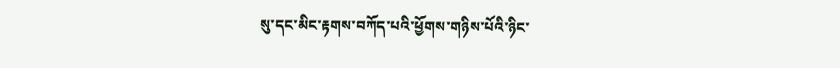སུ་དང་མིང་རྟགས་བཀོད་པའི་ཕྱོགས་གཉིས་པོའི་ཉིང་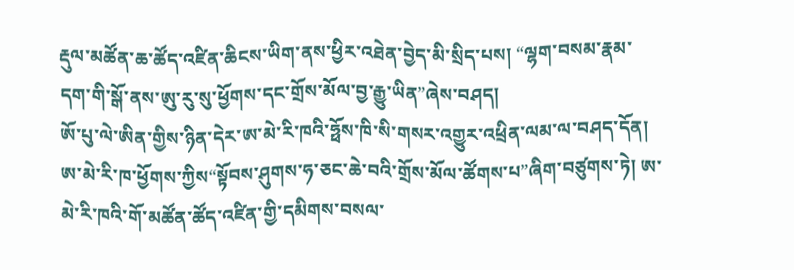རྡུལ་མཚོན་ཆ་ཚོད་འཛིན་ཆིངས་ཡིག་ནས་ཕྱིར་འཐེན་བྱེད་མི་སྲིད་པས། “ལྷག་བསམ་རྣམ་དག་གི་སྒོ་ནས་ཨུ་རུ་སུ་ཕྱོགས་དང་གྲོས་མོལ་བྱ་རྒྱུ་ཡིན”ཞེས་བཤད།
ཨོ་པུ་ལེ་ཨིན་གྱིས་ཉིན་དེར་ཨ་མེ་རི་ཁའི་ཧྥོས་ཁི་སི་གསར་འགྱུར་འཕྲིན་ལམ་ལ་བཤད་དོན། ཨ་མེ་རི་ཁ་ཕྱོགས་ཀྱིས“སྟོབས་ཤུགས་ཧ་ཅང་ཆེ་བའི་གྲོས་མོལ་ཚོགས་པ”ཞིག་བཙུགས་ཏེ། ཨ་མེ་རི་ཁའི་གོ་མཚོན་ཚོད་འཛིན་གྱི་དམིགས་བསལ་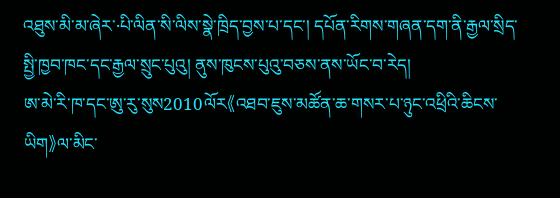འཐུས་མི་མ་ཞེར་·པི་ལིན་སི་ལིས་སྣེ་ཁྲིད་བྱས་པ་དང་། དཔོན་རིགས་གཞན་དག་ནི་རྒྱལ་སྲིད་སྤྱི་ཁྱབ་ཁང་དང་རྒྱལ་སྲུང་པུའུ། ནུས་ཁུངས་པུའུ་བཅས་ནས་ཡོང་བ་རེད།
ཨ་མེ་རི་ཁ་དང་ཨུ་རུ་སུས2010ལོར《འཐབ་ཇུས་མཚོན་ཆ་གསར་པ་ཉུང་འཕྲིའི་ཆིངས་ཡིག》ལ་མིང་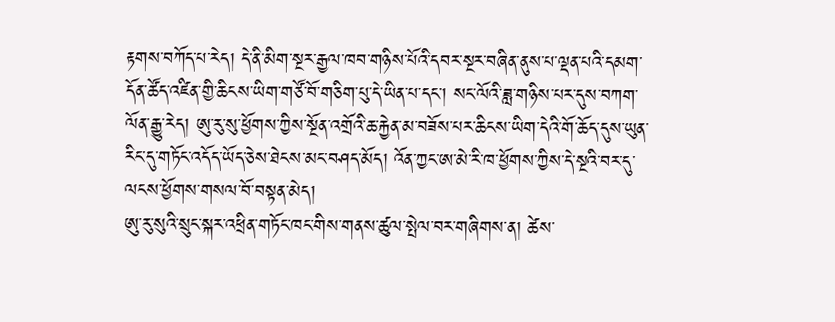རྟགས་བཀོད་པ་རེད། དེ་ནི་མིག་སྔར་རྒྱལ་ཁབ་གཉིས་པོའི་དབར་སྔར་བཞིན་ནུས་པ་ལྡན་པའི་དམག་དོན་ཚོད་འཛིན་གྱི་ཆིངས་ཡིག་གཙོ་བོ་གཅིག་པུ་དེ་ཡིན་པ་དང་། སང་ལོའི་ཟླ་གཉིས་པར་དུས་བཀག་ལོན་རྒྱུ་རེད། ཨུ་རུ་སུ་ཕྱོགས་ཀྱིས་སྔོན་འགྲོའི་ཆ་རྐྱེན་མ་བཟོས་པར་ཆིངས་ཡིག་དེའི་གོ་ཆོད་དུས་ཡུན་རིང་དུ་གཏོང་འདོད་ཡོད་ཅེས་ཐེངས་མང་བཤད་མོད། འོན་ཀྱང་ཨ་མེ་རི་ཁ་ཕྱོགས་ཀྱིས་དེ་སྔའི་བར་དུ་ལངས་ཕྱོགས་གསལ་བོ་བསྟན་མེད།
ཨུ་རུ་སུའི་སྲུང་སྐར་འཕྲིན་གཏོང་ཁང་གིས་གནས་ཚུལ་སྤེལ་བར་གཞིགས་ན། ཚེས་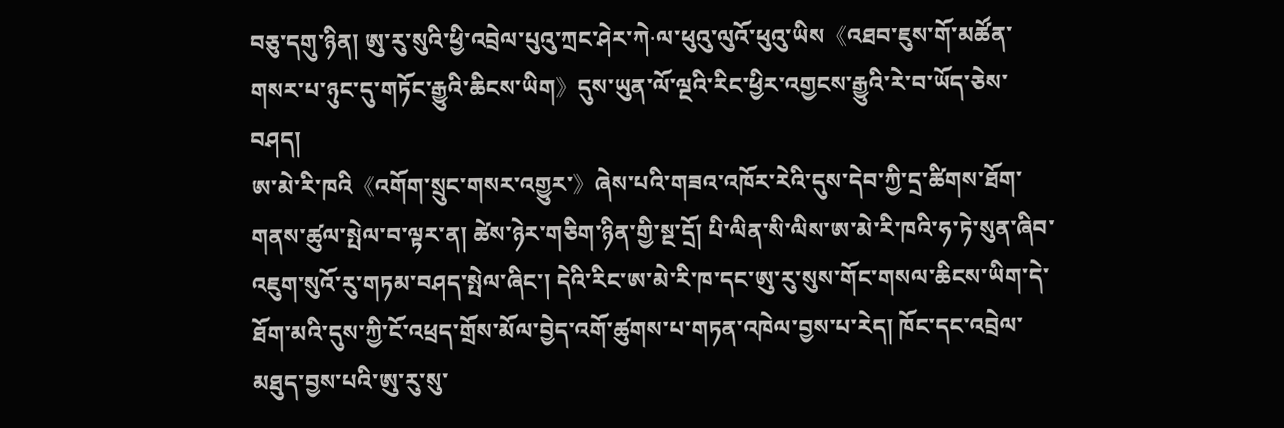བཅུ་དགུ་ཉིན། ཨུ་རུ་སུའི་ཕྱི་འབྲེལ་པུའུ་ཀྲང་ཤེར་ཀེ·ལ་ཕུའུ་ལུའོ་ཕུའུ་ཡིས《འཐབ་ཇུས་གོ་མཚོན་གསར་པ་ཉུང་དུ་གཏོང་རྒྱུའི་ཆིངས་ཡིག》དུས་ཡུན་ལོ་ལྔའི་རིང་ཕྱིར་འགྱངས་རྒྱུའི་རེ་བ་ཡོད་ཅེས་བཤད།
ཨ་མེ་རི་ཁའི《འགོག་སྲུང་གསར་འགྱུར་》ཞེས་པའི་གཟའ་འཁོར་རེའི་དུས་དེབ་ཀྱི་དྲ་ཚིགས་ཐོག་གནས་ཚུལ་སྤེལ་བ་ལྟར་ན། ཚེས་ཉེར་གཅིག་ཉིན་གྱི་སྔ་དྲོ། པི་ལིན་སི་ལིས་ཨ་མེ་རི་ཁའི་ཧ་ཏེ་སུན་ཞིབ་འཇུག་སུའོ་རུ་གཏམ་བཤད་སྤེལ་ཞིང་། དེའི་རིང་ཨ་མེ་རི་ཁ་དང་ཨུ་རུ་སུས་གོང་གསལ་ཆིངས་ཡིག་དེ་ཐོག་མའི་དུས་ཀྱི་ངོ་འཕྲད་གྲོས་མོལ་བྱེད་འགོ་ཚུགས་པ་གཏན་འཁེལ་བྱས་པ་རེད། ཁོང་དང་འབྲེལ་མཐུད་བྱས་པའི་ཨུ་རུ་སུ་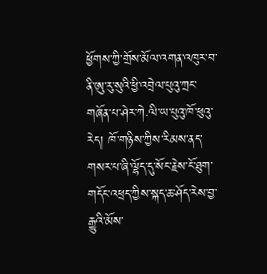ཕྱོགས་ཀྱི་གྲོས་མོལ་འགན་འཁུར་བ་ནི་ཨུ་རུ་སུའི་ཕྱི་འབྲེལ་པུའུ་ཀྲང་གཞོན་པ་ཤེར་ཀེ·ལི་ཡ་པུའུ་ཁོ་ཕུའུ་རེད། ཁོ་གཉིས་ཀྱིས་རིམས་ནད་གསར་པ་ཞི་ལྷོད་དུ་སོང་རྗེས་ངོ་ཐུག་གདོང་འཕྲད་ཀྱིས་སྐད་ཆ་ཤོད་རེས་བྱ་རྒྱུའི་མོས་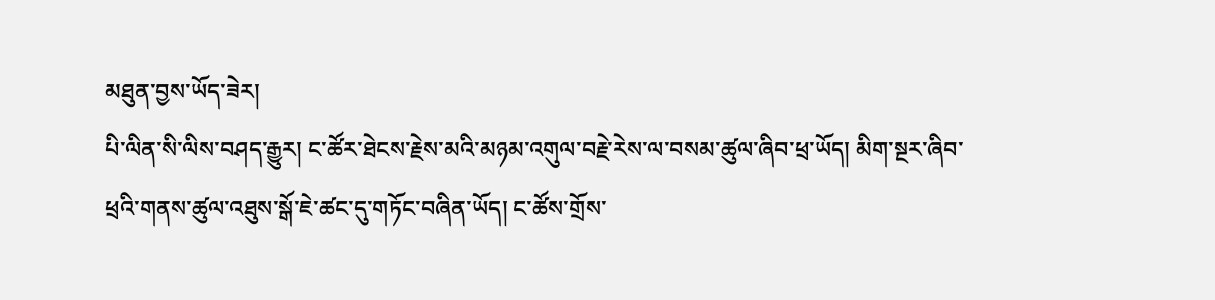མཐུན་བྱས་ཡོད་ཟེར།
པི་ལིན་སི་ལིས་བཤད་རྒྱུར། ང་ཚོར་ཐེངས་རྗེས་མའི་མཉམ་འགུལ་བརྗེ་རེས་ལ་བསམ་ཚུལ་ཞིབ་ཕྲ་ཡོད། མིག་སྔར་ཞིབ་ཕྲའི་གནས་ཚུལ་འཐུས་སྒོ་ཇེ་ཚང་དུ་གཏོང་བཞིན་ཡོད། ང་ཚོས་གྲོས་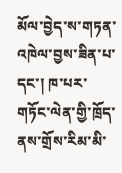མོལ་བྱེད་ས་གཏན་འཁེལ་བྱས་ཟིན་པ་དང་། ཁ་པར་གཏོང་ལེན་གྱི་ཁྲོད་ནས་གྲོས་རིམ་མི་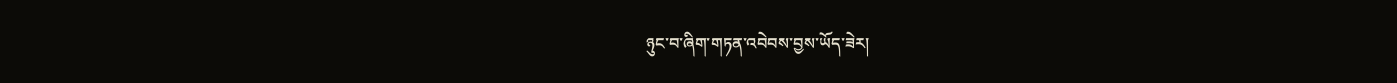ཉུང་བ་ཞིག་གཏན་འབེབས་བྱས་ཡོད་ཟེར།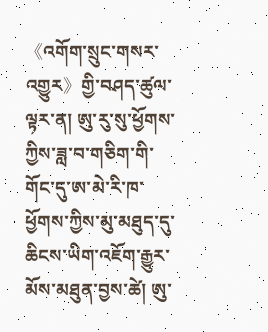《འགོག་སྲུང་གསར་འགྱུར》གྱི་བཤད་ཚུལ་ལྟར་ན། ཨུ་རུ་སུ་ཕྱོགས་ཀྱིས་ཟླ་བ་གཅིག་གི་གོང་དུ་ཨ་མེ་རི་ཁ་ཕྱོགས་ཀྱིས་མུ་མཐུད་དུ་ཆིངས་ཡིག་འཇོག་རྒྱུར་མོས་མཐུན་བྱས་ཚེ། ཨུ་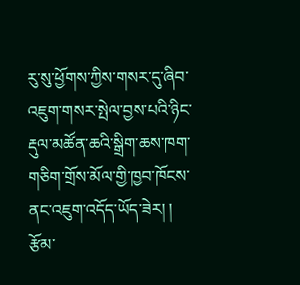རུ་སུ་ཕྱོགས་ཀྱིས་གསར་དུ་ཞིབ་འཇུག་གསར་སྤེལ་བྱས་པའི་ཉིང་རྡུལ་མཚོན་ཆའི་སྒྲིག་ཆས་ཁག་གཅིག་གྲོས་མོལ་གྱི་ཁྱབ་ཁོངས་ནང་འཇུག་འདོད་ཡོད་ཟེར། །
རྩོམ་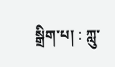སྒྲིག་པ། : ཀླུ་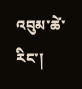འབུམ་ཚེ་རིང་།